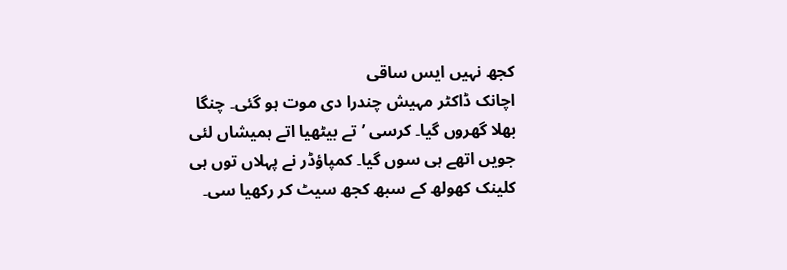کجھ نہیں ایس ساقی
اچانک ڈاکٹر مہیش چندرا دی موت ہو گئی۔ چنگا بھلا گھروں گیا۔ کرسی ’تے بیٹھیا اتے ہمیشاں لئی جویں اتھے ہی سوں گیا۔ کمپاؤڈر نے پہلاں توں ہی کلینک کھولھ کے سبھ کجھ سیٹ کر رکھیا سی۔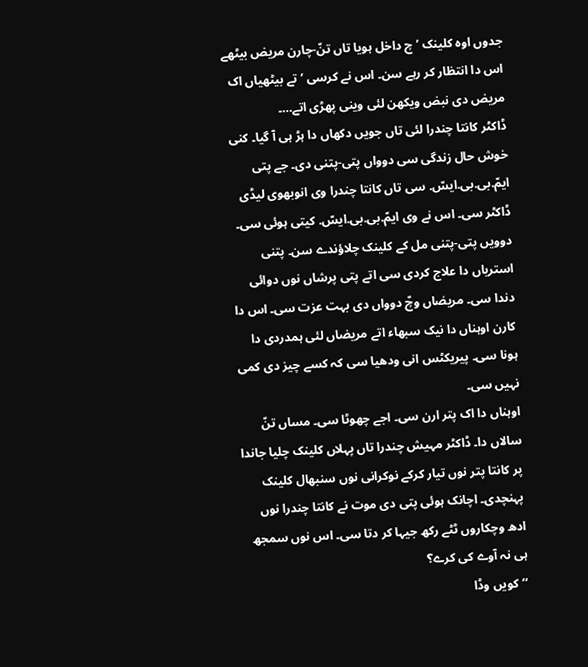جدوں اوہ کلینک ’چ داخل ہویا تاں تنّ-چارن مریض بیٹھے اس دا انتظار کر رہے سن۔ اس نے کرسی ’تے بیٹھیاں اک مریض دی نبض ویکھن لئی وینی پھڑی اتے…۔
ڈاکٹر کانتا چندرا لئی تاں جویں دکھاں دا ہڑ ہی آ گیا۔ کنی خوش حال زندگی سی دوواں پتی-پتنی دی۔ جے پتی ایمّ.بی.بی.ایسّ. سی تاں کانتا چندرا وی انوبھوی لیڈی ڈاکٹر سی۔ اس نے وی ایمّ.بی.بی.ایسّ. کیتی ہوئی سی۔ دوویں پتی-پتنی مل کے کلینک چلاؤندے سن۔ پتنی استریاں دا علاج کردی سی اتے پتی پرشاں نوں دوائی دندا سی۔ مریضاں وچّ دوواں دی بہت عزت سی۔ اس دا کارن اوہناں دا نیک سبھاء اتے مریضاں لئی ہمدردی دا ہونا سی۔ پیریکٹس انی ودھیا سی کہ کسے چیز دی کمی نہیں سی۔
اوہناں دا اک پتر ارن سی۔ اجے چھوٹا سی۔ مساں تنّ سالاں دا۔ ڈاکٹر مہیش چندرا تاں پہلاں کلینک چلیا جاندا پر کانتا پتر نوں تیار کرکے نوکرانی نوں سنبھال کلینک پہنچدی۔ اچانک ہوئی پتی دی موت نے کانتا چندرا نوں ادھ وچکاروں ٹٹے رکھ جیہا کر دتا سی۔ اس نوں سمجھ ہی نہ آوے کی کرے؟
‘‘کویں وڈا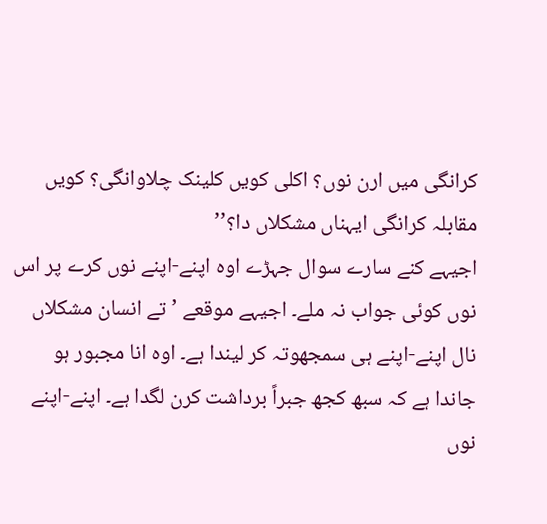کرانگی میں ارن نوں؟ اکلی کویں کلینک چلاوانگی؟ کویں مقابلہ کرانگی ایہناں مشکلاں دا؟’’
اجیہے کنے سارے سوال جہڑے اوہ اپنے-اپنے نوں کرے پر اس نوں کوئی جواب نہ ملے۔ اجیہے موقعے ’تے انسان مشکلاں نال اپنے-اپنے ہی سمجھوتہ کر لیندا ہے۔ اوہ انا مجبور ہو جاندا ہے کہ سبھ کجھ جبراً برداشت کرن لگدا ہے۔ اپنے-اپنے نوں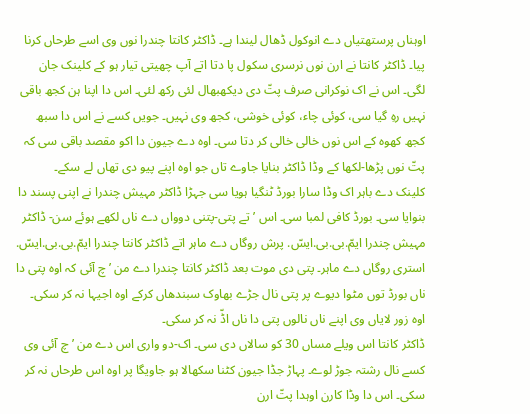اوہناں پرستھتیاں دے انوکول ڈھال لیندا ہے۔ ڈاکٹر کانتا چندرا نوں وی اسے طرحاں کرنا پیا۔ ڈاکٹر کانتا نے ارن نوں نرسری سکول پا دتا اتے آپ چھیتی تیار ہو کے کلینک جان لگی۔ اس نے اک نوکرانی صرف پتّ دی دیکھبھال لئی رکھ لئی۔ اس دا اپنا ہن کجھ باقی نہیں رہِ گیا سی، کوئی چاء، کوئی خوشی، کجھ وی نہیں۔ جویں کسے نے اس دا سبھ کجھ کھوہ کے اس نوں خالی خالی کر دتا سی۔ اوہ دے جیون دا اکو مقصد باقی سی کہ پتّ نوں پڑھا-لکھا کے وڈا ڈاکٹر بنایا جاوے تاں جو اوہ اپنے پیو دی تھاں لے سکے۔
کلینک دے باہر اک وڈا سارا بورڈ ٹنگیا ہویا سی جہڑا ڈاکٹر مہیش چندرا نے اپنی پسند دا بنوایا سی۔ بورڈ کافی لمبا سی۔ اس ’تے پتی-پتنی دوواں دے ناں لکھے ہوئے سن- ڈاکٹر مہیش چندرا ایمّ.بی.بی.ایسّ. پرش روگاں دے ماہر اتے ڈاکٹر کانتا چندرا ایمّ.بی.بی.ایسّ. استری روگاں دے ماہر۔ پتی دی موت بعد ڈاکٹر کانتا چندرا دے من ’چ آئی کہ اوہ پتی دا ناں بورڈ توں مٹوا دیوے پر پتی نال جڑے بھاوک سبندھاں کرکے اوہ اجیہا نہ کر سکی۔ اوہ زور لایاں وی اپنے ناں نالوں پتی دا ناں اڈّ نہ کر سکی۔
ڈاکٹر کانتا اس ویلے مساں 30 کو سالاں دی سی۔ اک-دو واری اس دے من ’چ آئی وی کسے نال رشتہ جوڑ لوے۔ پہاڑ جڈا جیون کٹنا سکھالا ہو جاویگا پر اوہ اس طرحاں نہ کر سکی۔ اس دا وڈا کارن اوہدا پتّ ارن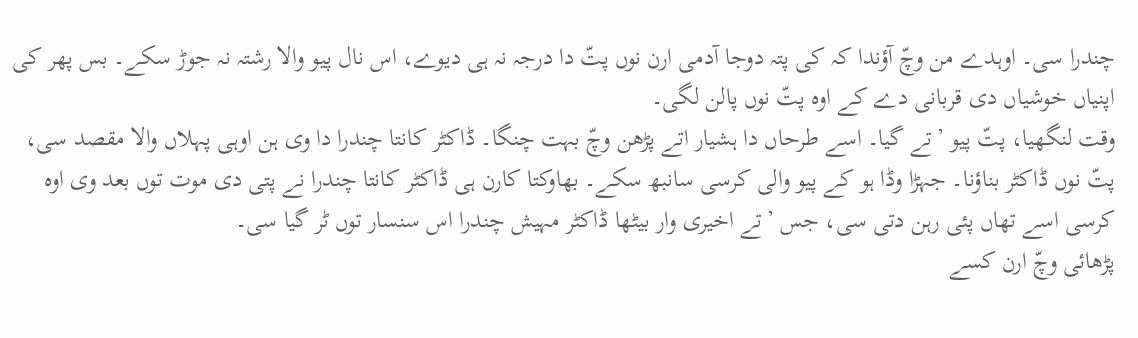چندرا سی۔ اوہدے من وچّ آؤندا کہ کی پتہ دوجا آدمی ارن نوں پتّ دا درجہ نہ ہی دیوے، اس نال پیو والا رشتہ نہ جوڑ سکے۔ بس پھر کی اپنیاں خوشیاں دی قربانی دے کے اوہ پتّ نوں پالن لگی۔
وقت لنگھیا، پتّ پیو ’تے گیا۔ اسے طرحاں دا ہشیار اتے پڑھن وچّ بہت چنگا۔ ڈاکٹر کانتا چندرا دا وی ہن اوہی پہلاں والا مقصد سی، پتّ نوں ڈاکٹر بناؤنا۔ جہڑا وڈا ہو کے پیو والی کرسی سانبھ سکے۔ بھاوکتا کارن ہی ڈاکٹر کانتا چندرا نے پتی دی موت توں بعد وی اوہ کرسی اسے تھاں پئی رہن دتی سی، جس ’تے اخیری وار بیٹھا ڈاکٹر مہیش چندرا اس سنسار توں ٹر گیا سی۔
پڑھائی وچّ ارن کسے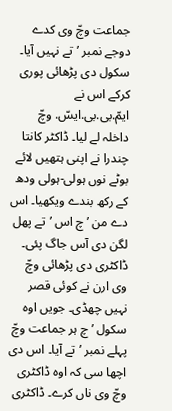جماعت وچّ وی کدے دوجے نمبر ’تے نہیں آیا۔ سکول دی پڑھائی پوری کرکے اس نے ایمّ.بی.بی.ایسّ. وچّ داخلہ لے لیا۔ ڈاکٹر کانتا چندرا نے اپنی ہتھیں لائے بوٹے نوں ہولی-ہولی ودھ کے رکھ بندے ویکھیا۔ اس دے من ’چ اس ’تے پھل لگن دی آس جاگ پئی۔
ڈاکٹری دی پڑھائی وچّ وی ارن نے کوئی قصر نہیں چھڈی۔ جویں اوہ سکول ’چ ہر جماعت وچّ پہلے نمبر ’تے آیا۔ اس دی اچھا سی کہ اوہ ڈاکٹری وچّ وی ناں کرے۔ ڈاکٹری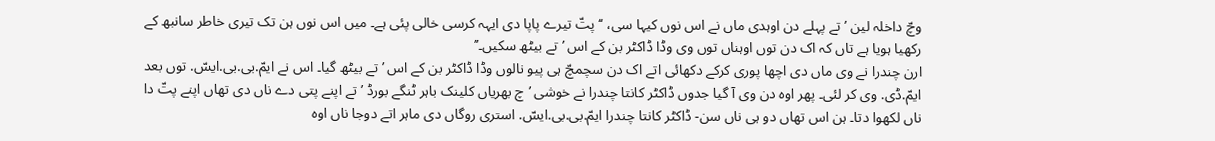وچّ داخلہ لین ’تے پہلے دن اوہدی ماں نے اس نوں کیہا سی، ‘‘پتّ تیرے پاپا دی ایہہ کرسی خالی پئی ہے۔ میں اس نوں ہن تک تیری خاطر سانبھ کے رکھیا ہویا ہے تاں کہ اک دن توں اوہناں توں وی وڈا ڈاکٹر بن کے اس ’تے بیٹھ سکیں۔’’
ارن چندرا نے وی ماں دی اچھا پوری کرکے دکھائی اتے اک دن سچمچّ ہی پیو نالوں وڈا ڈاکٹر بن کے اس ’تے بیٹھ گیا۔ اس نے ایمّ.بی.بی.ایسّ. توں بعد ایمّ.ڈی. وی کر لئی۔ پھر اوہ دن وی آ گیا جدوں ڈاکٹر کانتا چندرا نے خوشی ’چ بھریاں کلینک باہر ٹنگے بورڈ ’تے اپنے پتی دے ناں دی تھاں اپنے پتّ دا ناں لکھوا دتا۔ ہن اس تھاں دو ہی ناں سن- ڈاکٹر کانتا چندرا ایمّ.بی.بی.ایسّ. استری روگاں دی ماہر اتے دوجا ناں اوہ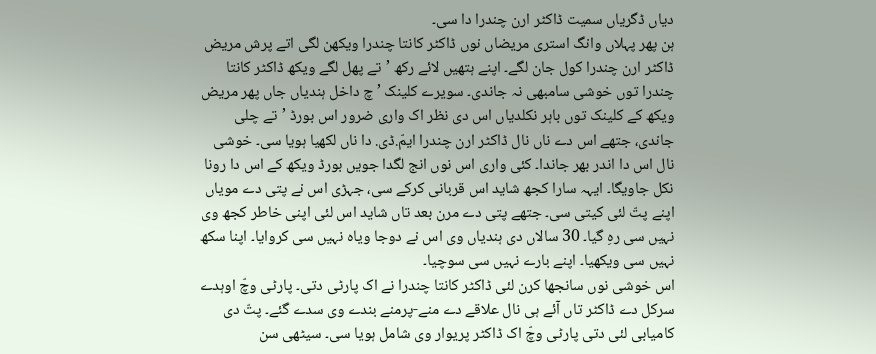دیاں ڈگریاں سمیت ڈاکٹر ارن چندرا دا سی۔
ہن پھر پہلاں وانگ استری مریضاں نوں ڈاکٹر کانتا چندرا ویکھن لگی اتے پرش مریض ڈاکٹر ارن چندرا کول جان لگے۔ اپنے ہتھیں لائے رکھ ’تے پھل لگے ویکھ ڈاکٹر کانتا چندرا توں خوشی سامبھی نہ جاندی۔ سویرے کلینک ’چ داخل ہندیاں جاں پھر مریض ویکھ کے کلینک توں باہر نکلدیاں اس دی نظر اک واری ضرور اس بورڈ ’تے چلی جاندی، جتھے اس دے ناں نال ڈاکٹر ارن چندرا ایمّ.ڈی. دا ناں لکھیا ہویا سی۔ خوشی نال اس دا اندر بھر جاندا۔ کئی واری اس نوں انج لگدا جویں بورڈ ویکھ کے اس دا رونا نکل جاویگا۔ ایہہ سارا کجھ شاید اس قربانی کرکے سی، جہڑی اس نے پتی دے مویاں اپنے پتّ لئی کیتی سی۔ جتھے پتی دے مرن بعد تاں شاید اس لئی اپنی خاطر کجھ وی نہیں سی رہِ گیا۔ 30 سالاں دی ہندیاں وی اس نے دوجا ویاہ نہیں سی کروایا۔ اپنا سکھ نہیں سی ویکھیا۔ اپنے بارے نہیں سی سوچیا۔
اس خوشی نوں سانجھا کرن لئی ڈاکٹر کانتا چندرا نے اک پارٹی دتی۔ پارٹی وچّ اوہدے سرکل دے ڈاکٹر تاں آئے ہی نال علاقے دے منے-پرمنے بندے وی سدے گئے۔ پتّ دی کامیابی لئی دتی پارٹی وچّ اک ڈاکٹر پریوار وی شامل ہویا سی۔ سیٹھی سن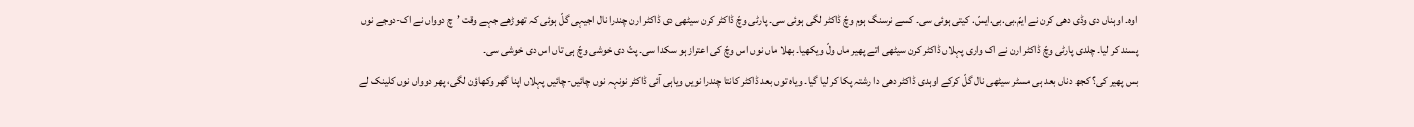اوہ۔ اوہناں دی وڈی دھی کرن نے ایمّ.بی.بی.ایسّ. کیتی ہوئی سی۔ کسے نرسنگ ہوم وچّ ڈاکٹر لگی ہوئی سی۔ پارٹی وچّ ڈاکٹر کرن سیٹھی دی ڈاکٹر ارن چندرا نال اجیہی گلّ ہوئی کہ تھوڑھے جہے وقت ’چ دوواں نے اک-دوجے نوں پسند کر لیا۔ چلدی پارٹی وچّ ڈاکٹر ارن نے اک واری پہلاں ڈاکٹر کرن سیٹھی اتے پھیر ماں ولّ ویکھیا۔ بھلا ماں نوں اس وچّ کی اعتراز ہو سکدا سی۔ پتّ دی خوشی وچّ ہی تاں اس دی خوشی سی۔
بس پھیر کی؟ کجھ دناں بعد ہی مسٹر سیٹھی نال گلّ کرکے اوہدی ڈاکٹر دھی دا رشتہ پکا کر لیا گیا۔ ویاہ توں بعد ڈاکٹر کانتا چندرا نویں ویاہی آئی ڈاکٹر نونہہ نوں چائیں-چائیں پہلاں اپنا گھر وکھاؤن لگی، پھر دوواں نوں کلینک لے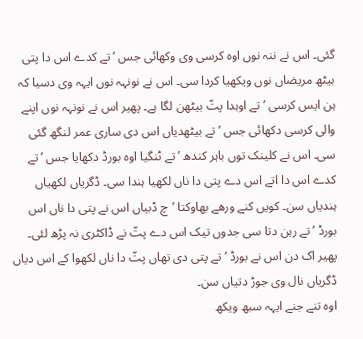گئی۔ اس نے ننہ نوں اوہ کرسی وی وکھائی جس ’تے کدے اس دا پتی بیٹھ مریضاں نوں ویکھیا کردا سی۔ اس نے نونہہ نوں ایہہ وی دسیا کہ ہن ایس کرسی ’تے اوہدا پتّ بیٹھن لگا ہے۔ پھیر اس نے نونہہ نوں اپنے والی کرسی دکھائی جس ’تے بیٹھدیاں اس دی ساری عمر لنگھ گئی سی۔ اس نے کلینک توں باہر کندھ ’تے ٹنگیا اوہ بورڈ دکھایا جس ’تے کدے اس دا اتے اس دے پتی دا ناں لکھیا ہندا سی۔ ڈگریاں لکھیاں ہندیاں سن۔ کویں کنے ورھے بھاوکتا ’چ ڈبیاں اس نے پتی دا ناں اس بورڈ ’تے رہن دتا سی جدوں تیک اس دے پتّ نے ڈاکٹری نہ پڑھ لئی۔ پھیر اک دن اس نے بورڈ ’تے پتی دی تھاں پتّ دا ناں لکھوا کے اس دیاں ڈگریاں نال وی جوڑ دتیاں سن۔
اوہ تنے جنے ایہہ سبھ ویکھ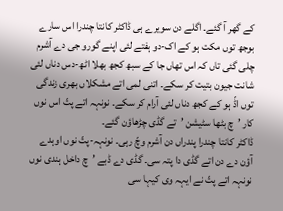کے گھر آ گئے۔ اگلے دن سویرے ہی ڈاکٹر کانتا چندرا اس سارے بوجھ توں مکت ہو کے اک-دو ہفتے لئی اپنے گورو جی دے آشرم چلی گئی تاں کہ اس تھاں جا کے سبھ کجھ بھلا اٹھ-دس دناں لئی شانت جیون بتیت کر سکے۔ اتنی لمی اتے مشکلاں بھری زندگی توں اڈّ ہو کے کجھ دناں لئی آرام کر سکے۔ نونہہ اتے پتّ اس نوں کار ’چ بٹھا سٹیشن ’تے گڈی چڑھاؤن گئے۔
ڈاکٹر کانتا چندرا پندراں دن آشرم وچّ رہی۔ نونہہ-پتّ نوں اوہدے آؤن دے دن اتے گڈی دا پتہ سی۔ گڈی دے ڈبے ’چ داخل ہندی نوں نونہہ اتے پتّ نے ایہہ وی کیہا سی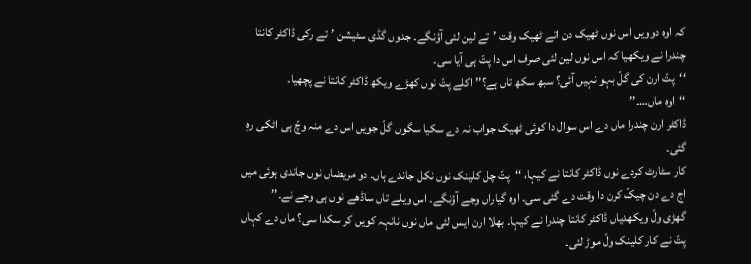کہ اوہ دوویں اس نوں ٹھیک دن اتے ٹھیک وقت ’تے لین لئی آؤنگے۔ جدوں گڈی سٹیشن ’تے رکی ڈاکٹر کانتا چندرا نے ویکھیا کہ اس نوں لین لئی صرف اس دا پتّ ہی آیا سی۔
‘‘پتّ ارن کی گلّ بہو نہیں آئی؟ سبھ سکھ تاں ہے؟’’ اکلے پتّ نوں کھڑے ویکھ ڈاکٹر کانتا نے پچھیا۔
‘‘اوہ ماں…۔’’
ڈاکٹر ارن چندرا ماں دے اس سوال دا کوئی ٹھیک جواب نہ دے سکیا سگوں گلّ جویں اس دے منہ وچّ ہی اٹکی رہِ گئی۔
کار سٹارٹ کردے نوں ڈاکٹر کانتا نے کیہا، ‘‘پتّ چل کلینک نوں نکل جاندے ہاں۔ دو مریضاں نوں جاندی ہوئی میں اج دے دن چیکّ کرن دا وقت دے گئی سی۔ اوہ گیاراں وجے آؤنگے۔ اس ویلے تاں ساڈھے نوں ہی وجے نے۔’’
گھڑی ولّ ویکھدیاں ڈاکٹر کانتا چندرا نے کیہا۔ بھلا ارن ایس لئی ماں نوں نانہہ کویں کر سکدا سی؟ ماں دے کہاں پتّ نے کار کلینک ولّ موڑ لئی۔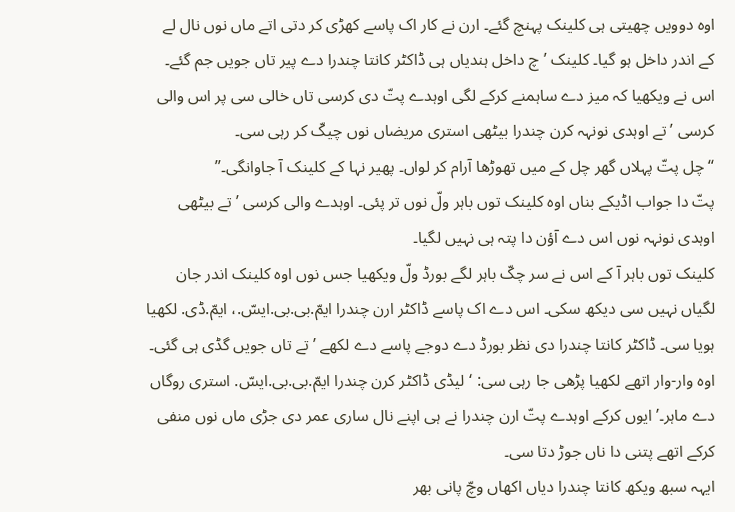اوہ دوویں چھیتی ہی کلینک پہنچ گئے۔ ارن نے کار اک پاسے کھڑی کر دتی اتے ماں نوں نال لے کے اندر داخل ہو گیا۔ کلینک ’چ داخل ہندیاں ہی ڈاکٹر کانتا چندرا دے پیر تاں جویں جم گئے۔ اس نے ویکھیا کہ میز دے ساہمنے کرکے لگی اوہدے پتّ دی کرسی تاں خالی سی پر اس والی کرسی ’تے اوہدی نونہہ کرن چندرا بیٹھی استری مریضاں نوں چیکّ کر رہی سی۔
‘‘چل پتّ پہلاں گھر چل کے میں تھوڑھا آرام کر لواں۔ پھیر نہا کے کلینک آ جاوانگی۔’’
پتّ دا جواب اڈیکے بناں اوہ کلینک توں باہر ولّ نوں تر پئی۔ اوہدے والی کرسی ’تے بیٹھی اوہدی نونہہ نوں اس دے آؤن دا پتہ ہی نہیں لگیا۔
کلینک توں باہر آ کے اس نے سر چکّ باہر لگے بورڈ ولّ ویکھیا جس نوں اوہ کلینک اندر جان لگیاں نہیں سی دیکھ سکی۔ اس دے اک پاسے ڈاکٹر ارن چندرا ایمّ.بی.بی.ایسّ.، ایمّ.ڈی. لکھیا ہویا سی۔ ڈاکٹر کانتا چندرا دی نظر بورڈ دے دوجے پاسے دے لکھے ’تے تاں جویں گڈی ہی گئی۔ اوہ وار-وار اتھے لکھیا پڑھی جا رہی سی: ‘لیڈی ڈاکٹر کرن چندرا ایمّ.بی.بی.ایسّ. استری روگاں دے ماہر۔’ ایوں کرکے اوہدے پتّ ارن چندرا نے ہی اپنے نال ساری عمر دی جڑی ماں نوں منفی کرکے اتھے پتنی دا ناں جوڑ دتا سی۔
ایہہ سبھ ویکھ کانتا چندرا دیاں اکھاں وچّ پانی بھر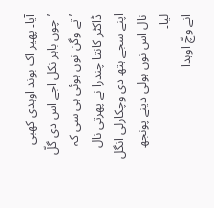آیا۔ پھیر اک بوند اوہدی کھبی ’چوں باہر نکل اجے اس دی گلّ ’تے وگن نوں ہوئی ہی سی کہ ڈاکٹر کانتا چندرا نے پھرتی نال اپنے سجے ہتھ دی وچکارلی انگل نال اس نوں ہولی دینے پونجھ لیا۔
انے وچّ اوہدا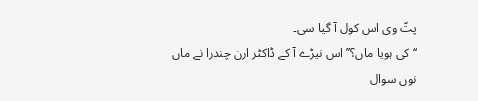پتّ وی اس کول آ گیا سی۔
‘‘کی ہویا ماں؟’’ اس نیڑے آ کے ڈاکٹر ارن چندرا نے ماں نوں سوال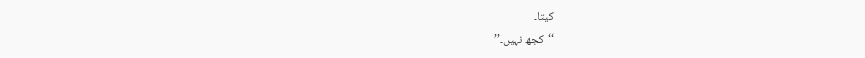کیتا۔
‘‘کجھ نہیں۔’’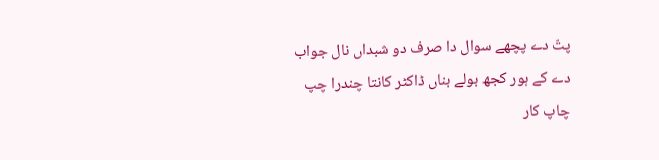پتّ دے پچھے سوال دا صرف دو شبداں نال جواب دے کے ہور کجھ بولے بناں ڈاکٹر کانتا چندرا چپ چاپ کار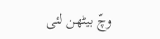وچّ بیٹھن لئی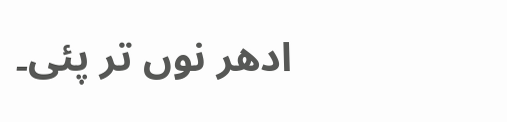ادھر نوں تر پئی۔